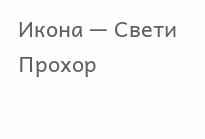Икона — Свети Прохор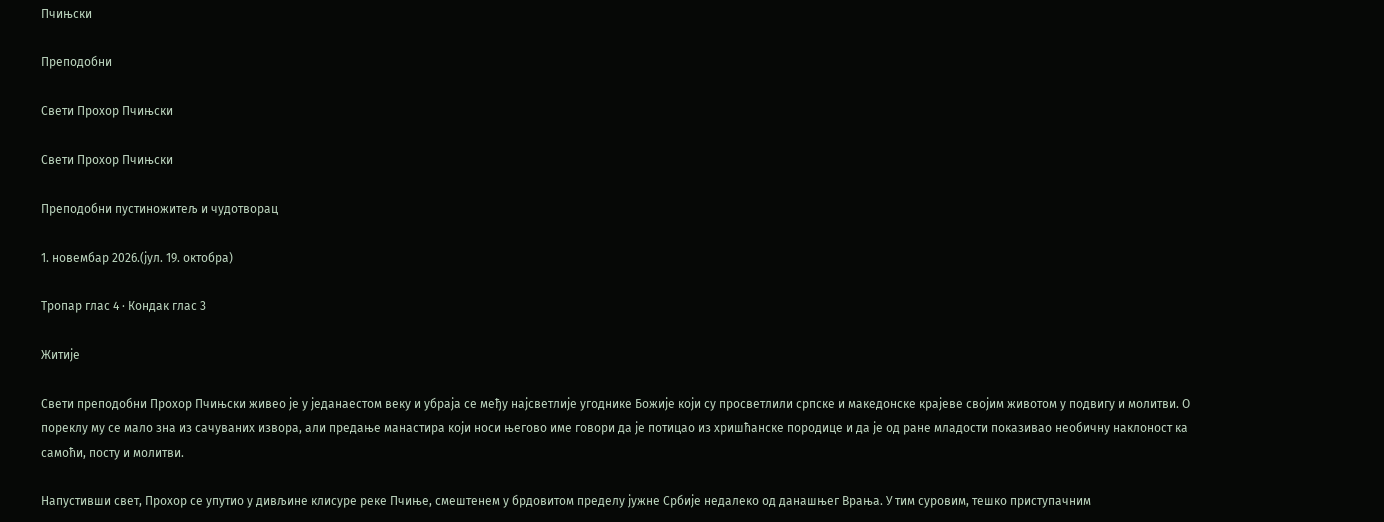Пчињски

Преподобни

Свети Прохор Пчињски

Свети Прохор Пчињски

Преподобни пустиножитељ и чудотворац

1. новембар 2026.(јул. 19. октобра)

Тропар глас 4 · Кондак глас 3

Житије

Свети преподобни Прохор Пчињски живео је у једанаестом веку и убраја се међу најсветлије угоднике Божије који су просветлили српске и македонске крајеве својим животом у подвигу и молитви. О пореклу му се мало зна из сачуваних извора, али предање манастира који носи његово име говори да је потицао из хришћанске породице и да је од ране младости показивао необичну наклоност ка самоћи, посту и молитви.

Напустивши свет, Прохор се упутио у дивљине клисуре реке Пчиње, смештенем у брдовитом пределу јужне Србије недалеко од данашњег Врања. У тим суровим, тешко приступачним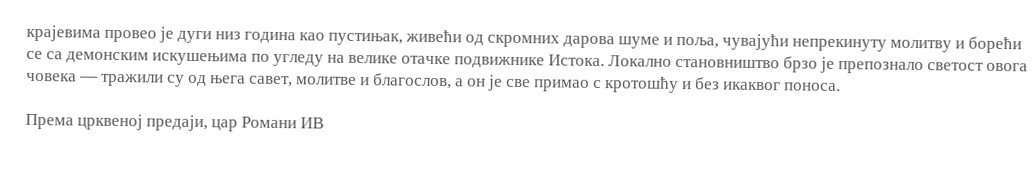крајевима провео је дуги низ година као пустињак, живећи од скромних дарова шуме и поља, чувајући непрекинуту молитву и борећи се са демонским искушењима по угледу на велике отачке подвижнике Истока. Локално становништво брзо је препознало светост овога човека — тражили су од њега савет, молитве и благослов, а он је све примао с кротошћу и без икаквог поноса.

Према црквеној предаји, цар Романи ИВ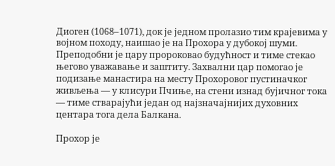Диоген (1068–1071), док је једном пролазио тим крајевима у војном походу, наишао је на Прохора у дубокој шуми. Преподобни је цару пророковао будућност и тиме стекао његово уважавање и заштиту. Захвални цар помогао је подизање манастира на месту Прохоровог пустиначког живљења — у клисури Пчиње, на стени изнад бујичног тока — тиме стварајући један од најзначајнијих духовних центара тога дела Балкана.

Прохор је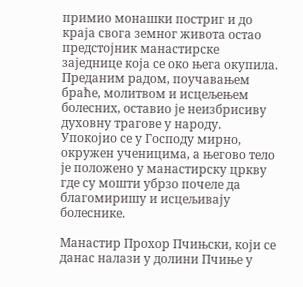примио монашки постриг и до краја свога земног живота остао предстојник манастирске заједнице која се око њега окупила. Преданим радом, поучавањем браће, молитвом и исцељењем болесних, оставио је неизбрисиву духовну трагове у народу. Упокојио се у Господу мирно, окружен ученицима, а његово тело је положено у манастирску цркву где су мошти убрзо почеле да благомиришу и исцељивају болеснике.

Манастир Прохор Пчињски, који се данас налази у долини Пчиње у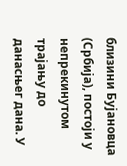близини Бујановца (Србија), постоји у непрекинутом трајању до данасњег дана. У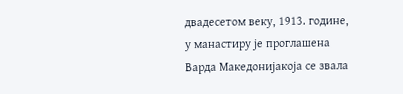двадесетом веку, 1913. године, у манастиру је проглашена Варда Македонијакоја се звала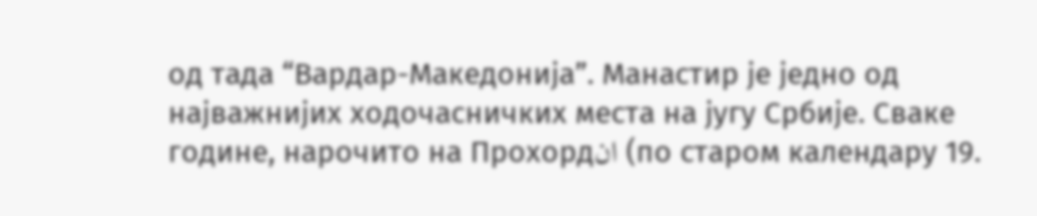од тада “Вардар-Македонија”. Манастир је једно од најважнијих ходочасничких места на југу Србије. Сваке године, нарочито на Прохордان (по старом календару 19.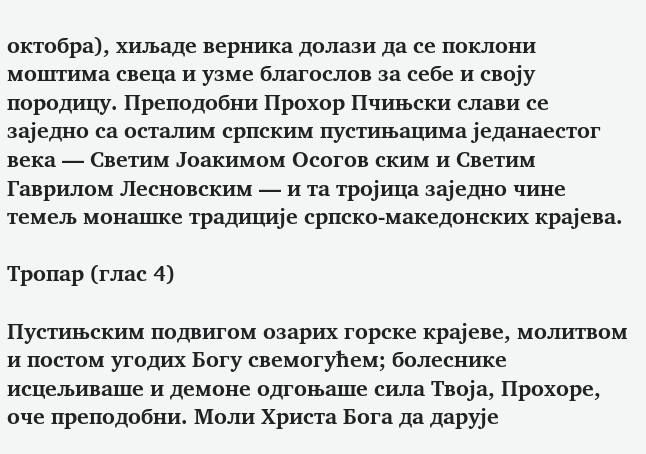октобра), хиљаде верника долази да се поклони моштима свеца и узме благослов за себе и своју породицу. Преподобни Прохор Пчињски слави се заједно са осталим српским пустињацима једанаестог века — Светим Јоакимом Осогов ским и Светим Гаврилом Лесновским — и та тројица заједно чине темељ монашке традиције српско-македонских крајева.

Тропар (глас 4)

Пустињским подвигом озарих горске крајеве, молитвом и постом угодих Богу свемогућем; болеснике исцељиваше и демоне одгоњаше сила Твоја, Прохоре, оче преподобни. Моли Христа Бога да дарује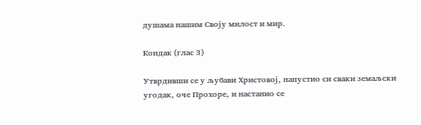душама нашим Своју милост и мир.

Кондак (глас 3)

Утврдивши се у љубави Христовој, напустио си сваки земаљски угодак, оче Прохоре, и настанио се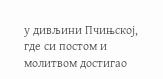у дивљини Пчињској, где си постом и молитвом достигао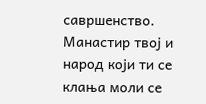савршенство. Манастир твој и народ који ти се клања моли се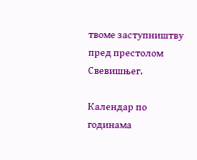твоме заступништву пред престолом Свевишњег.

Календар по годинама